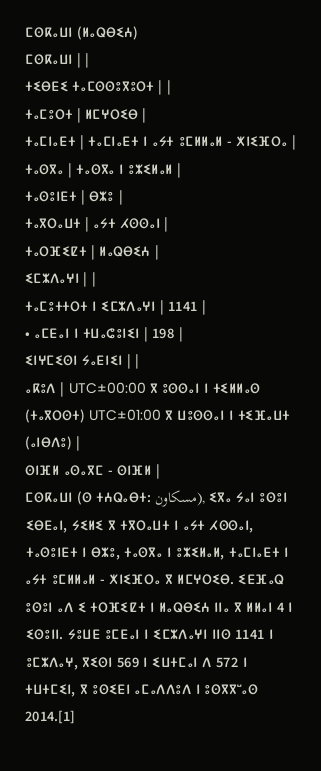ⵎⵙⴽⴰⵡⵏ (ⵍⴰⵕⴱⵉⵄ)
ⵎⵙⴽⴰⵡⵏ | |
ⵜⵉⴱⴹⵉ ⵜⴰⵎⵙⵙⵓⴳⵓⵔⵜ | |
ⵜⴰⵎⵓⵔⵜ | ⵍⵎⵖⵔⵉⴱ |
ⵜⴰⵎⵏⴰⴹⵜ | ⵜⴰⵎⵏⴰⴹⵜ ⵏ ⴰⵢⵜ ⵓⵎⵍⵍⴰⵍ - ⵅⵏⵉⴼⵔⴰ |
ⵜⴰⵙⴳⴰ | ⵜⴰⵙⴳⴰ ⵏ ⵓⵣⵉⵍⴰⵍ |
ⵜⴰⵙⵓⵏⴹⵜ | ⴱⵣⵓ |
ⵜⴰⴳⵔⴰⵡⵜ | ⴰⵢⵜ ⵃⵙⵙⴰⵏ |
ⵜⴰⵔⴼⵉⵇⵜ | ⵍⴰⵕⴱⵉⵄ |
ⵉⵎⵣⴷⴰⵖⵏ | |
ⵜⴰⵎⵓⵜⵜⵔⵜ ⵏ ⵉⵎⵣⴷⴰⵖⵏ | 1141 |
• ⴰⵎⴹⴰⵏ ⵏ ⵜⵡⴰⵛⵓⵏⵉⵏ | 198 |
ⵉⵏⵖⵎⵉⵙⵏ ⵢⴰⴹⵏⵉⵏ | |
ⴰⴽⵓⴷ | UTC±00:00 ⴳ ⵓⵙⵙⴰⵏ ⵏ ⵜⵉⵍⵍⴰⵙ (ⵜⴰⴳⵔⵙⵜ) UTC±01:00 ⴳ ⵡⵓⵙⵙⴰⵏ ⵏ ⵜⵉⴼⴰⵡⵜ (ⴰⵏⴱⴷⵓ) |
ⵙⵏⴼⵍ ⴰⵙⴰⴳⵎ - ⵙⵏⴼⵍ |
ⵎⵙⴽⴰⵡⵏ (ⵙ ⵜⵄⵕⴰⴱⵜ: مسكاون), ⵉⴳⴰ ⵢⴰⵏ ⵓⵙⵓⵏ ⵉⴱⴹⴰⵏ, ⵢⵉⵍⵉ ⴳ ⵜⴳⵔⴰⵡⵜ ⵏ ⴰⵢⵜ ⵃⵙⵙⴰⵏ, ⵜⴰⵙⵓⵏⴹⵜ ⵏ ⴱⵣⵓ, ⵜⴰⵙⴳⴰ ⵏ ⵓⵣⵉⵍⴰⵍ, ⵜⴰⵎⵏⴰⴹⵜ ⵏ ⴰⵢⵜ ⵓⵎⵍⵍⴰⵍ - ⵅⵏⵉⴼⵔⴰ ⴳ ⵍⵎⵖⵔⵉⴱ. ⵉⴹⴼⴰⵕ ⵓⵙⵓⵏ ⴰⴷ ⵉ ⵜⵔⴼⵉⵇⵜ ⵏ ⵍⴰⵕⴱⵉⵄ ⵏⵏⴰ ⴳ ⵍⵍⴰⵏ 4 ⵏ ⵉⵙⵓⵏⵏ. ⵢⵓⵡⴹ ⵓⵎⴹⴰⵏ ⵏ ⵉⵎⵣⴷⴰⵖⵏ ⵏⵏⵙ 1141 ⵏ ⵓⵎⵣⴷⴰⵖ, ⴳⵉⵙⵏ 569 ⵏ ⵉⵡⵜⵎⴰⵏ ⴷ 572 ⵏ ⵜⵡⵜⵎⵉⵏ, ⴳ ⵓⵙⵉⴹⵏ ⴰⵎⴰⴷⴷⵓⴷ ⵏ ⵓⵙⴳⴳⵯⴰⵙ 2014.[1]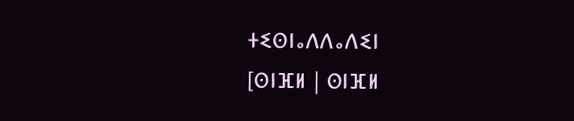ⵜⵉⵙⵏⴰⴷⴷⴰⴷⵉⵏ
[ⵙⵏⴼⵍ | ⵙⵏⴼⵍ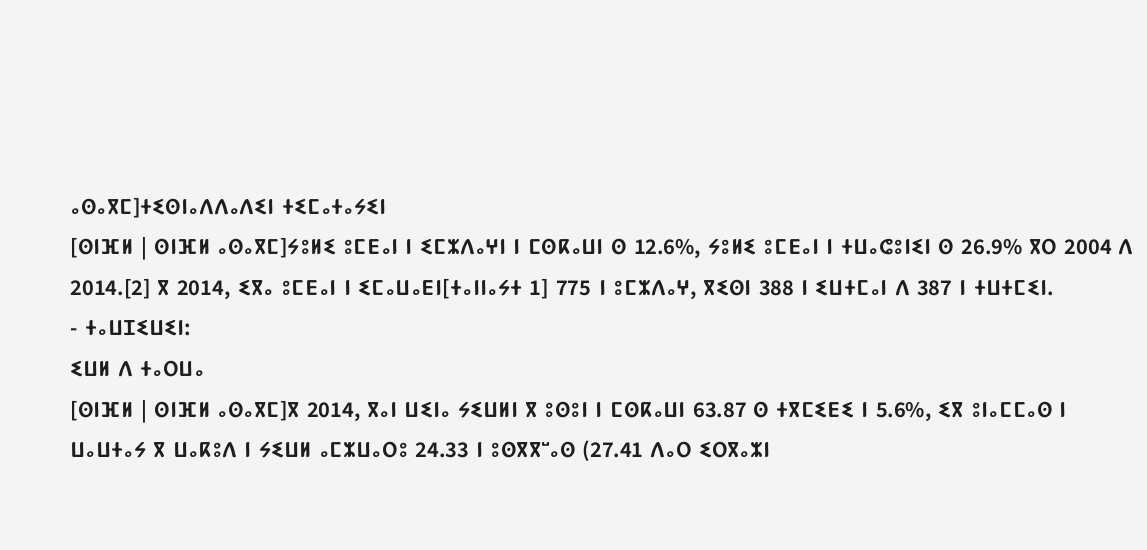ⴰⵙⴰⴳⵎ]ⵜⵉⵙⵏⴰⴷⴷⴰⴷⵉⵏ ⵜⵉⵎⴰⵜⴰⵢⵉⵏ
[ⵙⵏⴼⵍ | ⵙⵏⴼⵍ ⴰⵙⴰⴳⵎ]ⵢⵓⵍⵉ ⵓⵎⴹⴰⵏ ⵏ ⵉⵎⵣⴷⴰⵖⵏ ⵏ ⵎⵙⴽⴰⵡⵏ ⵙ 12.6%, ⵢⵓⵍⵉ ⵓⵎⴹⴰⵏ ⵏ ⵜⵡⴰⵛⵓⵏⵉⵏ ⵙ 26.9% ⴳⵔ 2004 ⴷ 2014.[2] ⴳ 2014, ⵉⴳⴰ ⵓⵎⴹⴰⵏ ⵏ ⵉⵎⴰⵡⴰⴹⵏ[ⵜⴰⵏⵏⴰⵢⵜ 1] 775 ⵏ ⵓⵎⵣⴷⴰⵖ, ⴳⵉⵙⵏ 388 ⵏ ⵉⵡⵜⵎⴰⵏ ⴷ 387 ⵏ ⵜⵡⵜⵎⵉⵏ.
- ⵜⴰⵡⵊⵉⵡⵉⵏ:
ⵉⵡⵍ ⴷ ⵜⴰⵔⵡⴰ
[ⵙⵏⴼⵍ | ⵙⵏⴼⵍ ⴰⵙⴰⴳⵎ]ⴳ 2014, ⴳⴰⵏ ⵡⵉⵏⴰ ⵢⵉⵡⵍⵏ ⴳ ⵓⵙⵓⵏ ⵏ ⵎⵙⴽⴰⵡⵏ 63.87 ⵙ ⵜⴳⵎⵉⴹⵉ ⵏ 5.6%, ⵉⴳ ⵓⵏⴰⵎⵎⴰⵙ ⵏ ⵡⴰⵡⵜⴰⵢ ⴳ ⵡⴰⴽⵓⴷ ⵏ ⵢⵉⵡⵍ ⴰⵎⵣⵡⴰⵔⵓ 24.33 ⵏ ⵓⵙⴳⴳⵯⴰⵙ (27.41 ⴷⴰⵔ ⵉⵔⴳⴰⵣⵏ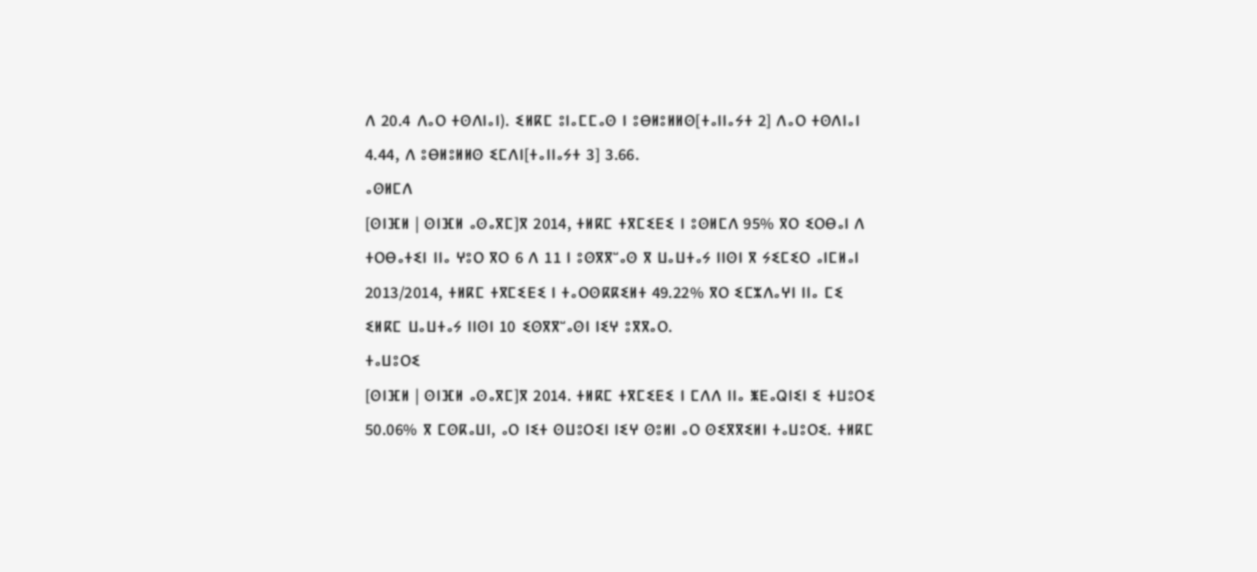ⴷ 20.4 ⴷⴰⵔ ⵜⵙⴷⵏⴰⵏ). ⵉⵍⴽⵎ ⵓⵏⴰⵎⵎⴰⵙ ⵏ ⵓⴱⵍⵓⵍⵍⵙ[ⵜⴰⵏⵏⴰⵢⵜ 2] ⴷⴰⵔ ⵜⵙⴷⵏⴰⵏ 4.44, ⴷ ⵓⴱⵍⵓⵍⵍⵙ ⵉⵎⴷⵏ[ⵜⴰⵏⵏⴰⵢⵜ 3] 3.66.
ⴰⵙⵍⵎⴷ
[ⵙⵏⴼⵍ | ⵙⵏⴼⵍ ⴰⵙⴰⴳⵎ]ⴳ 2014, ⵜⵍⴽⵎ ⵜⴳⵎⵉⴹⵉ ⵏ ⵓⵙⵍⵎⴷ 95% ⴳⵔ ⵉⵔⴱⴰⵏ ⴷ ⵜⵔⴱⴰⵜⵉⵏ ⵏⵏⴰ ⵖⵓⵔ ⴳⵔ 6 ⴷ 11 ⵏ ⵓⵙⴳⴳⵯⴰⵙ ⴳ ⵡⴰⵡⵜⴰⵢ ⵏⵏⵙⵏ ⴳ ⵢⵉⵎⵉⵔ ⴰⵏⵎⵍⴰⵏ 2013/2014, ⵜⵍⴽⵎ ⵜⴳⵎⵉⴹⵉ ⵏ ⵜⴰⵔⵙⴽⴽⵉⵍⵜ 49.22% ⴳⵔ ⵉⵎⵣⴷⴰⵖⵏ ⵏⵏⴰ ⵎⵉ ⵉⵍⴽⵎ ⵡⴰⵡⵜⴰⵢ ⵏⵏⵙⵏ 10 ⵉⵙⴳⴳⵯⴰⵙⵏ ⵏⵉⵖ ⵓⴳⴳⴰⵔ.
ⵜⴰⵡⵓⵔⵉ
[ⵙⵏⴼⵍ | ⵙⵏⴼⵍ ⴰⵙⴰⴳⵎ]ⴳ 2014. ⵜⵍⴽⵎ ⵜⴳⵎⵉⴹⵉ ⵏ ⵎⴷⴷ ⵏⵏⴰ ⵥⴹⴰⵕⵏⵉⵏ ⵉ ⵜⵡⵓⵔⵉ 50.06% ⴳ ⵎⵙⴽⴰⵡⵏ, ⴰⵔ ⵏⵉⵜ ⵙⵡⵓⵔⵉⵏ ⵏⵉⵖ ⵙⵓⵍⵏ ⴰⵔ ⵙⵉⴳⴳⵉⵍⵏ ⵜⴰⵡⵓⵔⵉ. ⵜⵍⴽⵎ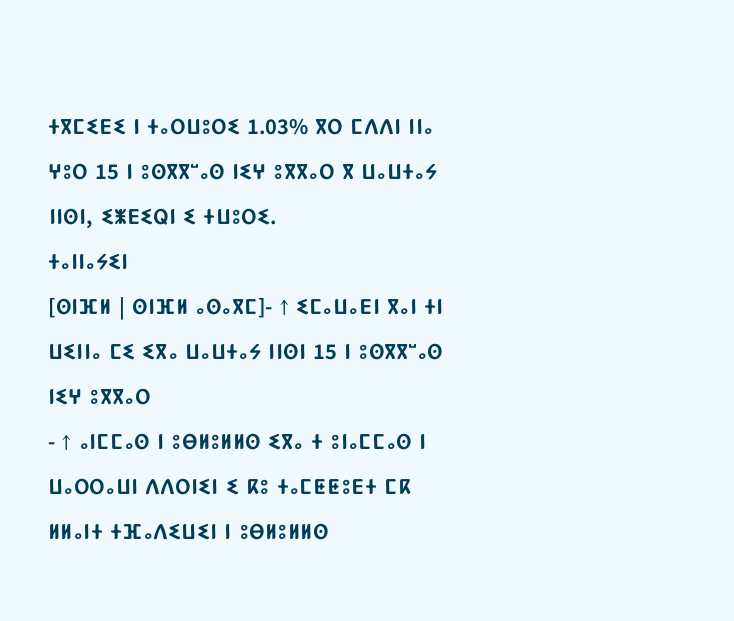ⵜⴳⵎⵉⴹⵉ ⵏ ⵜⴰⵔⵡⵓⵔⵉ 1.03% ⴳⵔ ⵎⴷⴷⵏ ⵏⵏⴰ ⵖⵓⵔ 15 ⵏ ⵓⵙⴳⴳⵯⴰⵙ ⵏⵉⵖ ⵓⴳⴳⴰⵔ ⴳ ⵡⴰⵡⵜⴰⵢ ⵏⵏⵙⵏ, ⵉⵥⴹⵉⵕⵏ ⵉ ⵜⵡⵓⵔⵉ.
ⵜⴰⵏⵏⴰⵢⵉⵏ
[ⵙⵏⴼⵍ | ⵙⵏⴼⵍ ⴰⵙⴰⴳⵎ]- ↑ ⵉⵎⴰⵡⴰⴹⵏ ⴳⴰⵏ ⵜⵏ ⵡⵉⵏⵏⴰ ⵎⵉ ⵉⴳⴰ ⵡⴰⵡⵜⴰⵢ ⵏⵏⵙⵏ 15 ⵏ ⵓⵙⴳⴳⵯⴰⵙ ⵏⵉⵖ ⵓⴳⴳⴰⵔ
- ↑ ⴰⵏⵎⵎⴰⵙ ⵏ ⵓⴱⵍⵓⵍⵍⵙ ⵉⴳⴰ ⵜ ⵓⵏⴰⵎⵎⴰⵙ ⵏ ⵡⴰⵔⵔⴰⵡⵏ ⴷⴷⵔⵏⵉⵏ ⵉ ⴽⵓ ⵜⴰⵎⵟⵟⵓⴹⵜ ⵎⴽ ⵍⵍⴰⵏⵜ ⵜⴼⴰⴷⵉⵡⵉⵏ ⵏ ⵓⴱⵍⵓⵍⵍⵙ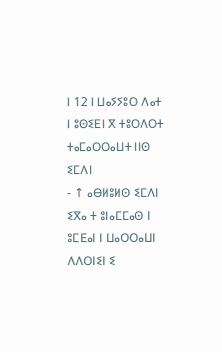ⵏ 12 ⵏ ⵡⴰⵢⵢⵓⵔ ⴷⴰⵜ ⵏ ⵓⵙⵉⴹⵏ ⴳ ⵜⵓⵔⴷⵔⵜ ⵜⴰⵎⴰⵔⵔⴰⵡⵜ ⵏⵏⵙ ⵉⵎⴷⵏ
- ↑ ⴰⴱⵍⵓⵍⵙ ⵉⵎⴷⵏ ⵉⴳⴰ ⵜ ⵓⵏⴰⵎⵎⴰⵙ ⵏ ⵓⵎⴹⴰⵏ ⵏ ⵡⴰⵔⵔⴰⵡⵏ ⴷⴷⵔⵏⵉⵏ ⵉ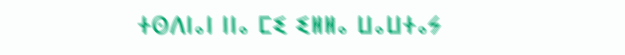ⵜⵙⴷⵏⴰⵏ ⵏⵏⴰ ⵎⵉ ⵉⵍⵍⴰ ⵡⴰⵡⵜⴰⵢ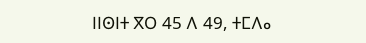ⵏⵏⵙⵏⵜ ⴳⵔ 45 ⴷ 49, ⵜⵎⴷⴰ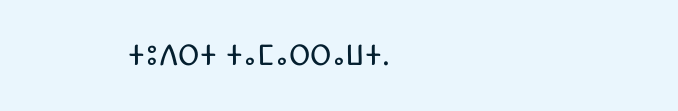ⵜⵓⴷⵔⵜ ⵜⴰⵎⴰⵔⵔⴰⵡⵜ.